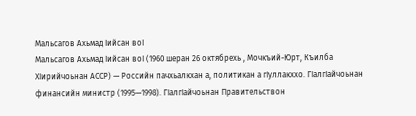Мальсагов Ахьмад Iийсан воI
Мальсагов Ахьмад Ӏийсан воI (1960 шеран 26 октябрехь , Мочкъий-Юрт, Къилба ХӀирийчоьнан АССР) — Российн пачхьалкхан а, политикан а гӀуллакххо. ГӀалгӀайчоьнан финансийн министр (1995—1998). ГӀалгӀайчоьнан Правительствон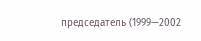председатель (1999—2002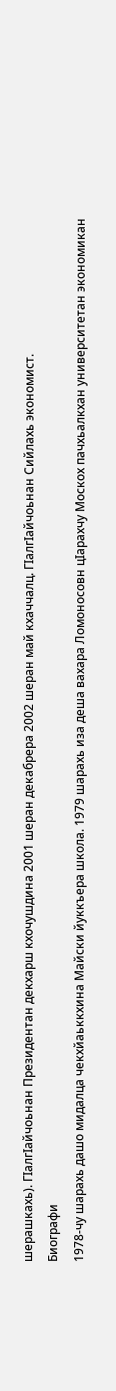шерашкахь). ГӀалгӀайчоьнан Президентан декхарш кхочушдина 2001 шеран декабрера 2002 шеран май кхаччалц. ГӀалгӀайчоьнан Сийлахь экономист.
Биографи
1978-чу шарахь дашо мидалца чекхйаьккхина Майски йуккъера школа. 1979 шарахь иза деша вахара Ломоносовн цӀарахчу Москох пачхьалкхан университетан экономикан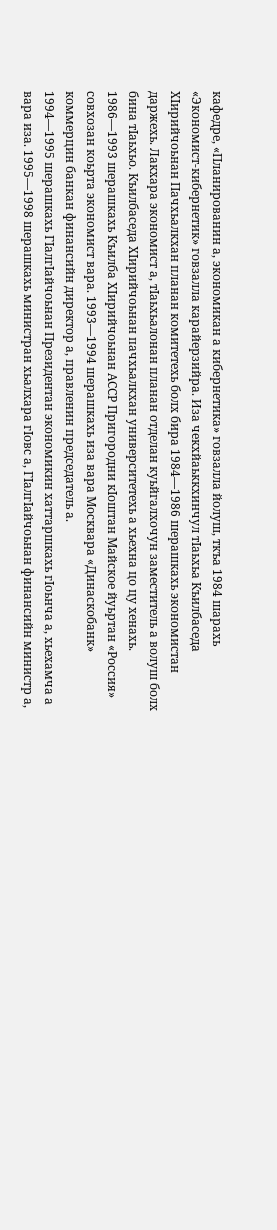кафедре, «Планированин а, экономикан а кибернетика» говзалла йолуш, ткъа 1984 шарахь «Экономист-кибернетик» говзалла карайерзийра. Иза чекхйаьккхинчул тӀаьхьа Къилбаседа ХӀирийчоьнан Пачхьалкхан планан комитетехь болх бира 1984—1986 шерашкахь экономистан даржехь. Лакхара экономист а, тӀаьхьалонан планан отделан куьйгалхочун заместитель а волуш болх бина тӀаьхьо. Къилбаседа ХӀирийчоьнан пачхьалкхан университетехь а хьехна цо цу хенахь.
1986—1993 шерашкахь Къилба ХӀирийчоьнан АССР Пригородни кӀоштан Майское йуьртан «Россия» совхозан коьрта экономист вара. 1993—1994 шерашкахь иза вара Москвара «Динаскобанк» коммерцин банкан финансийн директор а, правленин председатель а.
1994—1995 шерашкахь ГӀалгӀайчоьнан Президентан экономикин хаттаршкахь гӀоьнча а, хьехамча а вара иза. 1995—1998 шерашкахь министран хьалхара гӀовс а, ГӀалгӀайчоьнан финансийн министр а,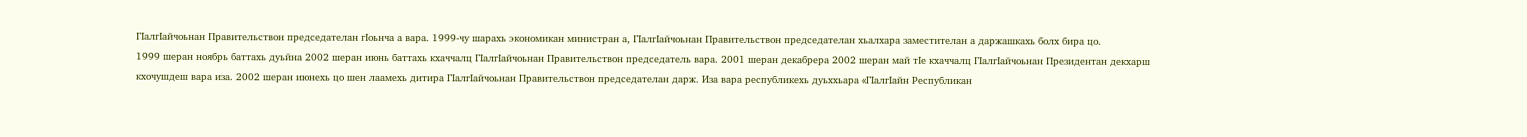ГӀалгӀайчоьнан Правительствон председателан гӀоьнча а вара. 1999-чу шарахь экономикан министран а, ГӀалгӀайчоьнан Правительствон председателан хьалхара заместителан а даржашкахь болх бира цо.
1999 шеран ноябрь баттахь дуьйна 2002 шеран июнь баттахь кхаччалц ГӀалгӀайчоьнан Правительствон председатель вара. 2001 шеран декабрера 2002 шеран май тӀе кхаччалц ГӀалгӀайчоьнан Президентан декхарш кхочушдеш вара иза. 2002 шеран июнехь цо шен лаамехь дитира ГӀалгӀайчоьнан Правительствон председателан дарж. Иза вара республикехь дуьххьара «ГӀалгӀайн Республикан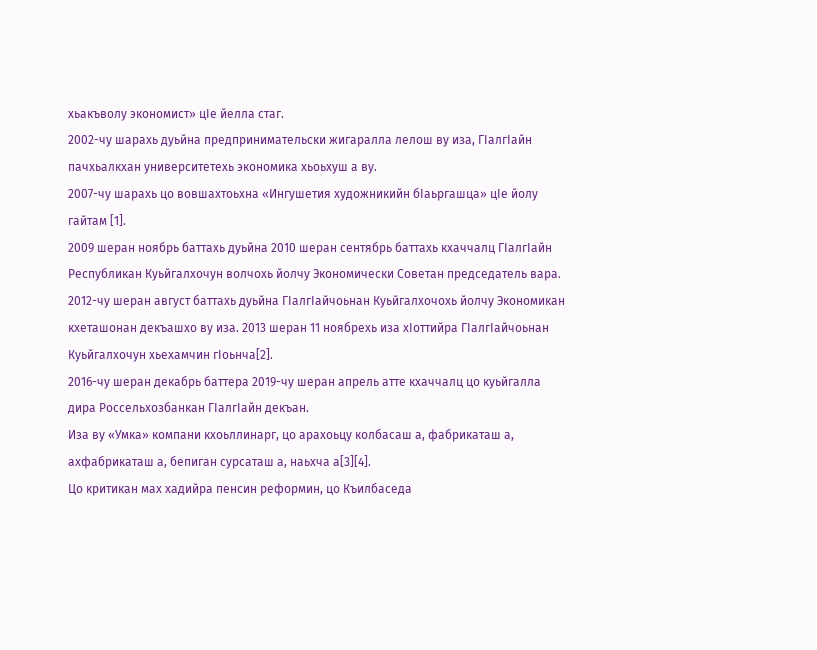хьакъволу экономист» цӀе йелла стаг.
2002-чу шарахь дуьйна предпринимательски жигаралла лелош ву иза, ГӀалгӀайн пачхьалкхан университетехь экономика хьоьхуш а ву.
2007-чу шарахь цо вовшахтоьхна «Ингушетия художникийн бӀаьргашца» цӀе йолу гайтам [1].
2009 шеран ноябрь баттахь дуьйна 2010 шеран сентябрь баттахь кхаччалц ГӀалгӀайн Республикан Куьйгалхочун волчохь йолчу Экономически Советан председатель вара. 2012-чу шеран август баттахь дуьйна ГӀалгӀайчоьнан Куьйгалхочохь йолчу Экономикан кхеташонан декъашхо ву иза. 2013 шеран 11 ноябрехь иза хӀоттийра ГӀалгӀайчоьнан Куьйгалхочун хьехамчин гӀоьнча[2].
2016-чу шеран декабрь баттера 2019-чу шеран апрель атте кхаччалц цо куьйгалла дира Россельхозбанкан ГӀалгӀайн декъан.
Иза ву «Умка» компани кхоьллинарг, цо арахоьцу колбасаш а, фабрикаташ а, ахфабрикаташ а, бепиган сурсаташ а, наьхча а[3][4].
Цо критикан мах хадийра пенсин реформин, цо Къилбаседа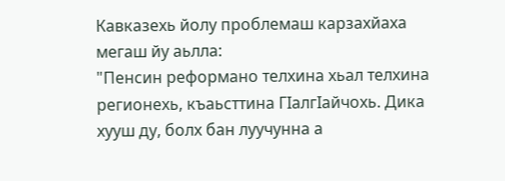Кавказехь йолу проблемаш карзахйаха мегаш йу аьлла:
"Пенсин реформано телхина хьал телхина регионехь, къаьсттина ГӀалгӀайчохь. Дика хууш ду, болх бан луучунна а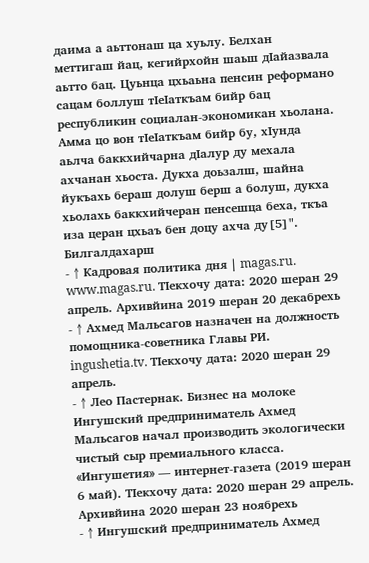даима а аьттонаш ца хуьлу. Белхан меттигаш йац, кегийрхойн шаьш дӀайазвала аьтто бац. Цуьнца цхьаьна пенсин реформано сацам боллуш тӀеӀаткъам бийр бац республикин социалан-экономикан хьолана. Амма цо вон тӀеӀаткъам бийр бу, хӀунда аьлча баккхийчарна дӀалур ду мехала ахчанан хьоста. Дукха доьзалш, шайна йукъахь бераш долуш берш а болуш, дукха хьолахь баккхийчеран пенсешца беха, ткъа иза церан цхьаъ бен доцу ахча ду[5]".
Билгалдахарш
- ↑ Кадровая политика дня | magas.ru. www.magas.ru. ТӀекхочу дата: 2020 шеран 29 апрель. Архивйина 2019 шеран 20 декабрехь
- ↑ Ахмед Мальсагов назначен на должность помощника-советника Главы РИ. ingushetia.tv. ТӀекхочу дата: 2020 шеран 29 апрель.
- ↑ Лео Пастернак. Бизнес на молоке Ингушский предприниматель Ахмед Мальсагов начал производить экологически чистый сыр премиального класса. «Ингушетия» — интернет-газета (2019 шеран 6 май). ТӀекхочу дата: 2020 шеран 29 апрель. Архивйина 2020 шеран 23 ноябрехь
- ↑ Ингушский предприниматель Ахмед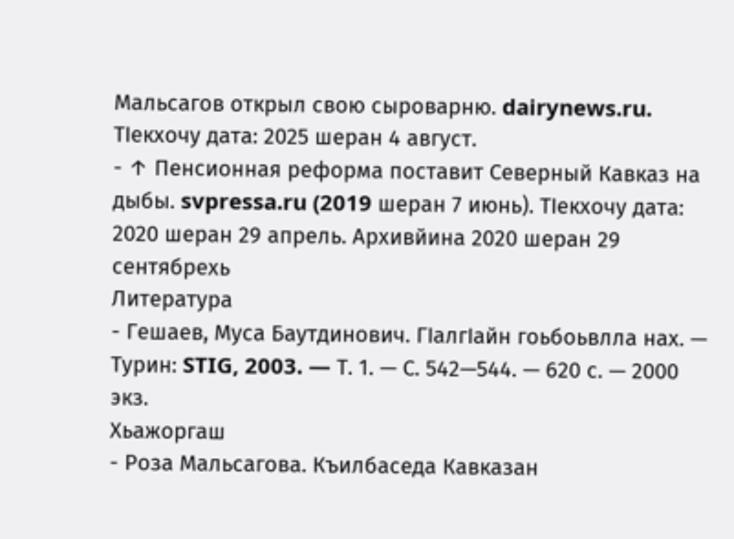Мальсагов открыл свою сыроварню. dairynews.ru. ТӀекхочу дата: 2025 шеран 4 август.
- ↑ Пенсионная реформа поставит Северный Кавказ на дыбы. svpressa.ru (2019 шеран 7 июнь). ТӀекхочу дата: 2020 шеран 29 апрель. Архивйина 2020 шеран 29 сентябрехь
Литература
- Гешаев, Муса Баутдинович. ГIалгIайн гоьбоьвлла нах. — Турин: STIG, 2003. — Т. 1. — С. 542—544. — 620 с. — 2000 экз.
Хьажоргаш
- Роза Мальсагова. Къилбаседа Кавказан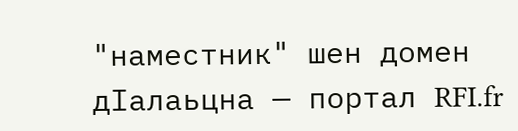"наместник" шен домен дӀалаьцна — портал RFI.fr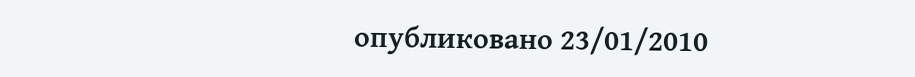опубликовано 23/01/2010